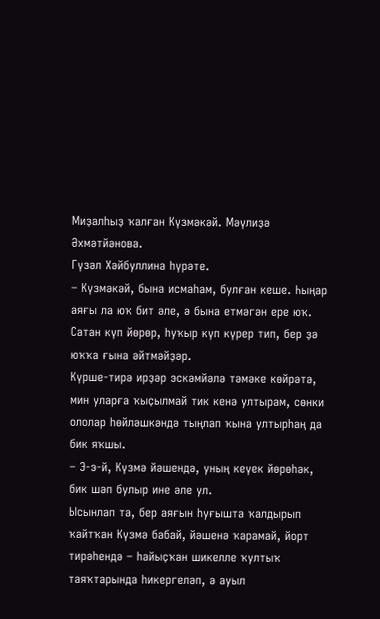Миҙалһыҙ ҡалған Күзмәкәй. Мәүлиҙә Әхмәтйәнова.
Гүзәл Хәйбуллина һүрәте.
– Күзмәкәй, бына исмаһам, булған кеше. Һыңар аяғы ла юҡ бит әле, ә бына етмәгән ере юҡ. Сатан күп йөрөр, һуҡыр күп күрер тип, бер ҙә юҡҡа ғына әйтмәйҙәр.
Күрше-тирә ирҙәр эскәмйәлә тәмәке көйрәтә, мин уларға ҡыҫылмай тик кенә ултырам, сөнки ололар һөйләшкәндә тыңлап ҡына ултырһаң да бик яҡшы.
– Э-э-й, Күзмә йәшендә, уның кеүек йөрөһәк, бик шәп булыр ине әле ул.
Ысынлап та, бер аяғын һуғышта ҡалдырып ҡайтҡан Күзмә бабай, йәшенә ҡарамай, йорт тирәһендә – һайыҫҡан шикелле ҡултыҡ таяҡтарында һикергеләп, ә ауыл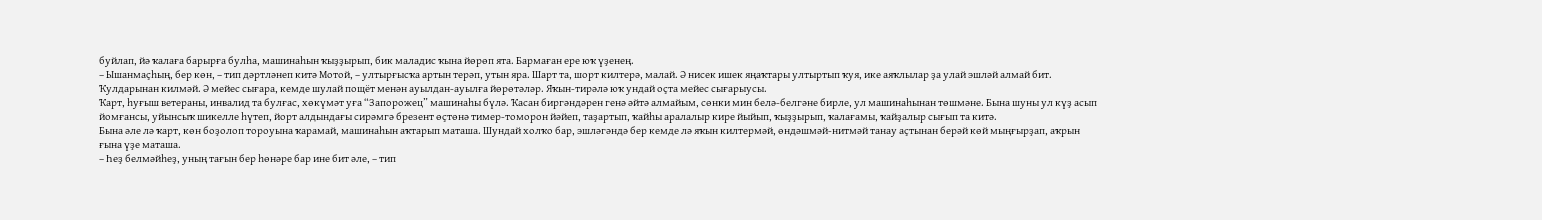буйлап, йә ҡалаға барырға булһа, машинаһын ҡыҙҙырып, бик маладис ҡына йөрөп ята. Бармаған ере юҡ үҙенең.
– Ышанмаҫһың, бер көн, – тип дәртләнеп китә Мотой, – ултырғысҡа артын терәп, утын яра. Шарт та, шорт килтерә, малай. Ә нисек ишек яңаҡтары ултыртып ҡуя, ике аяҡлылар ҙа улай эшләй алмай бит. Ҡулдарынан килмәй. Ә мейес сығара, кемде шулай пощёт менән ауылдан-ауылға йөрөтәләр. Яҡын-тирәлә юҡ ундай оҫта мейес сығарыусы.
Ҡарт, һуғыш ветераны, инвалид та булғас, хөкүмәт уға “Запорожец” машинаһы бүлә. Ҡасан биргәндәрен генә әйтә алмайым, сөнки мин белә-белгәне бирле, ул машинаһынан төшмәне. Бына шуны ул күҙ асып йомғансы, уйынсыҡ шикелле һүтеп, йорт алдындағы сирәмгә брезент өҫтөнә тимер-томорон йәйеп, таҙартып, ҡайһы аралалыр кире йыйып, ҡыҙҙырып, ҡалағамы, ҡайҙалыр сығып та китә.
Бына әле лә ҡарт, көн боҙолоп тороуына ҡарамай, машинаһын аҡтарып маташа. Шундай холҡо бар, эшләгәндә бер кемде лә яҡын килтермәй, өндәшмәй-нитмәй танау аҫтынан берәй көй мыңғырҙап, аҡрын ғына үҙе маташа.
– Һеҙ белмәйһеҙ, уның тағын бер һөнәре бар ине бит әле, – тип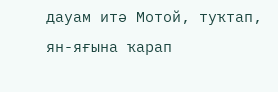дауам итә Мотой, туҡтап, ян-яғына ҡарап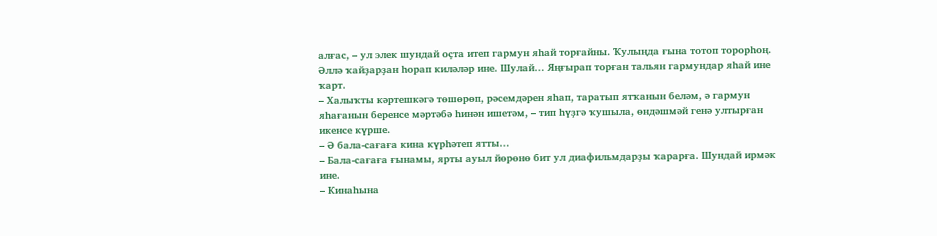алғас, – ул элек шундай оҫта итеп гармун яһай торғайны. Ҡулыңда ғына тотоп торорһоң. Әллә ҡайҙарҙан һорап киләләр ине. Шулай… Яңғырап торған тальян гармундар яһай ине ҡарт.
– Халыҡты кәртешкәгә төшөрөп, рәсемдәрен яһап, таратып ятҡанын беләм, ә гармун яһағанын беренсе мәртәбә һинән ишетәм, – тип һүҙгә ҡушыла, өндәшмәй генә ултырған икенсе күрше.
– Ә бала-сағаға кина күрһәтеп ятты…
– Бала-сағаға ғынамы, ярты ауыл йөрөнө бит ул диафильмдарҙы ҡарарға. Шундай ирмәк ине.
– Кинаһына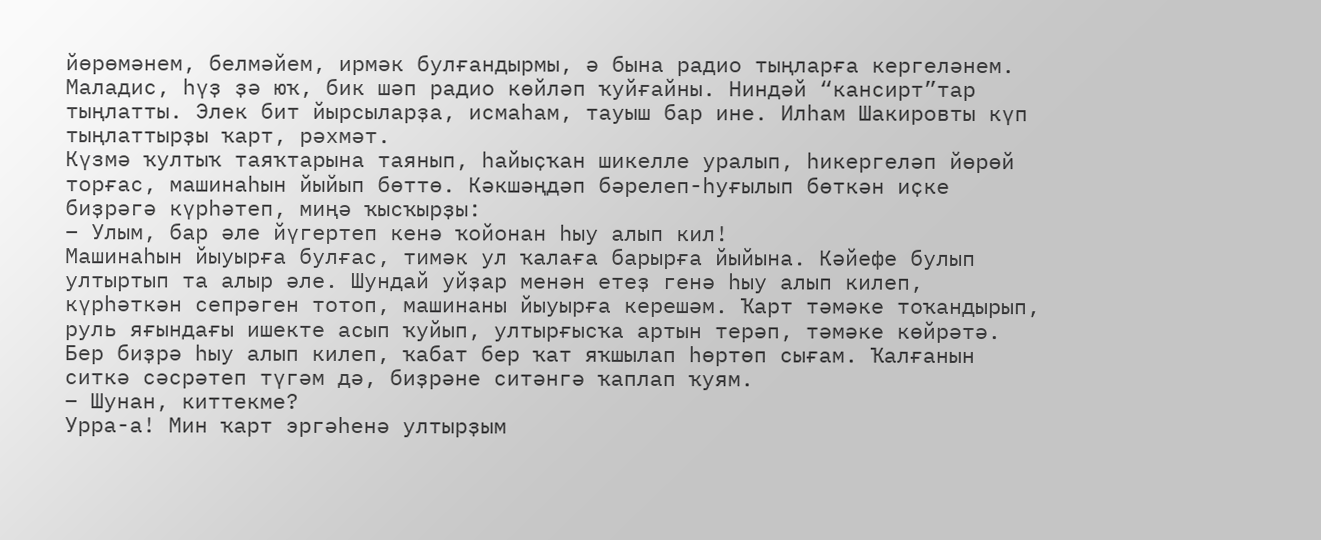йөрөмәнем, белмәйем, ирмәк булғандырмы, ә бына радио тыңларға кергеләнем. Маладис, һүҙ ҙә юҡ, бик шәп радио көйләп ҡуйғайны. Ниндәй “кансирт”тар тыңлатты. Элек бит йырсыларҙа, исмаһам, тауыш бар ине. Илһам Шакировты күп тыңлаттырҙы ҡарт, рәхмәт.
Күзмә ҡултыҡ таяҡтарына таянып, һайыҫҡан шикелле уралып, һикергеләп йөрөй торғас, машинаһын йыйып бөттө. Кәкшәңдәп бәрелеп-һуғылып бөткән иҫке биҙрәгә күрһәтеп, миңә ҡысҡырҙы:
– Улым, бар әле йүгертеп кенә ҡойонан һыу алып кил!
Машинаһын йыуырға булғас, тимәк ул ҡалаға барырға йыйына. Кәйефе булып ултыртып та алыр әле. Шундай уйҙар менән етеҙ генә һыу алып килеп, күрһәткән сепрәген тотоп, машинаны йыуырға керешәм. Ҡарт тәмәке тоҡандырып, руль яғындағы ишекте асып ҡуйып, ултырғысҡа артын терәп, тәмәке көйрәтә. Бер биҙрә һыу алып килеп, ҡабат бер ҡат яҡшылап һөртөп сығам. Ҡалғанын ситкә сәсрәтеп түгәм дә, биҙрәне ситәнгә ҡаплап ҡуям.
– Шунан, киттекме?
Урра-а! Мин ҡарт эргәһенә ултырҙым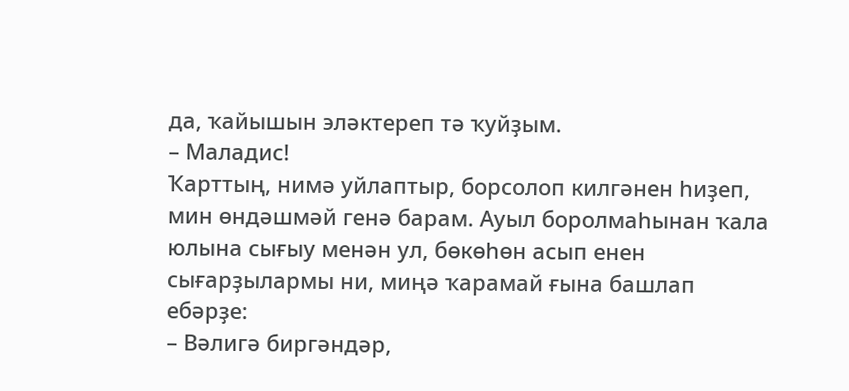да, ҡайышын эләктереп тә ҡуйҙым.
– Маладис!
Ҡарттың, нимә уйлаптыр, борсолоп килгәнен һиҙеп, мин өндәшмәй генә барам. Ауыл боролмаһынан ҡала юлына сығыу менән ул, бөкөһөн асып енен сығарҙылармы ни, миңә ҡарамай ғына башлап ебәрҙе:
– Вәлигә биргәндәр,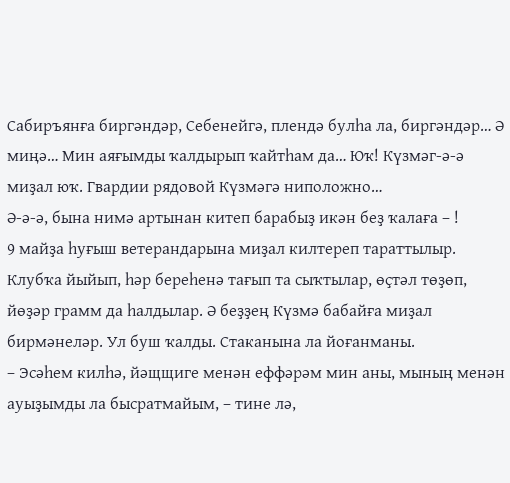Сабиръянға биргәндәр, Себенейгә, плендә булһа ла, биргәндәр… Ә миңә… Мин аяғымды ҡалдырып ҡайтһам да… Юҡ! Күзмәг-ә-ә миҙал юҡ. Гвардии рядовой Күзмәгә ниположно…
Ә-ә-ә, бына нимә артынан китеп барабыҙ икән беҙ ҡалаға – !
9 майҙа һуғыш ветерандарына миҙал килтереп тараттылыр. Клубҡа йыйып, һәр береһенә тағып та сыҡтылар, өҫтәл төҙөп, йөҙәр грамм да һалдылар. Ә беҙҙең Күзмә бабайға миҙал бирмәнеләр. Ул буш ҡалды. Стаканына ла йоғанманы.
– Эсәһем килһә, йәщщиге менән еффәрәм мин аны, мының менән ауыҙымды ла бысратмайым, – тине лә,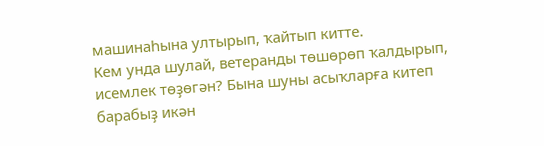машинаһына ултырып, ҡайтып китте.
Кем унда шулай, ветеранды төшөрөп ҡалдырып, исемлек төҙөгән? Бына шуны асыҡларға китеп барабыҙ икән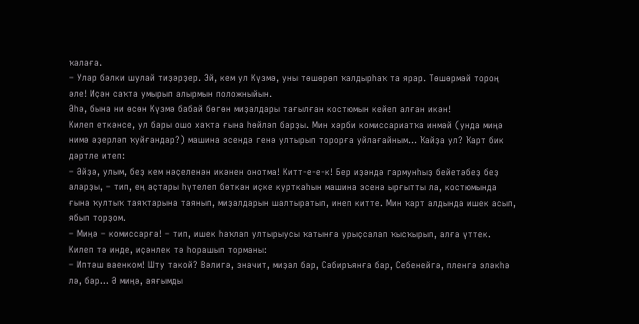ҡалаға.
– Улар бәлки шулай тиҙәрҙер. Эй, кем ул Күзмә, уны төшөрөп ҡалдырһаҡ та ярар. Төшөрмәй тороң әле! Иҫән саҡта умырып алырмын положныйын.
Әһә, бына ни өсөн Күзмә бабай бөгөн миҙалдары тағылған костюмын кейеп алған икән!
Килеп еткәнсе, ул бары ошо хаҡта ғына һөйләп барҙы. Мин хәрби комиссариатҡа инмәй (унда миңә нимә әҙерләп ҡуйғандар?) машина эсендә генә ултырып торорға уйлағайным… Ҡайҙа ул? Ҡарт бик дәртле итеп:
– Әйҙә, улым, беҙ кем нәҫеленән икәнен онотма! Китт-е-е-к! Бер иҙәндә гармунһыҙ бейетәбеҙ беҙ аларҙы, – тип, ең аҫтары һүтелеп бөткән иҫке курткаһын машина эсенә ырғытты ла, костюмында ғына ҡултыҡ таяҡтарына таянып, миҙалдарын шалтыратып, инеп китте. Мин ҡарт алдында ишек асып, ябып торҙом.
– Миңә – комиссарға! – тип, ишек һаҡлап ултырыусы ҡатынға урыҫсалап ҡысҡырып, алға үттек.
Килеп тә инде, иҫәнлек тә һорашып торманы:
– Иптәш ваенком! Шту такой? Вәлигә, значит, миҙал бар, Сабиръянға бар, Себенейгә, пленгә эләкһә лә, бар… Ә миңә, аяғымды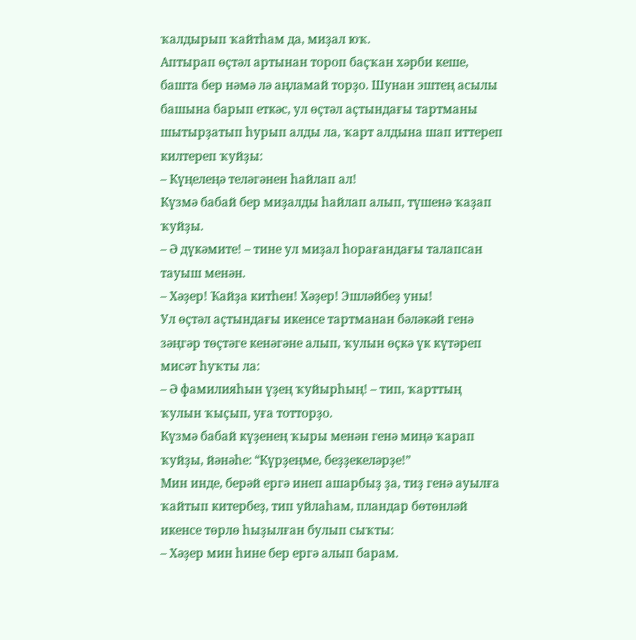ҡалдырып ҡайтһам да, миҙал юҡ.
Аптырап өҫтәл артынан тороп баҫҡан хәрби кеше, башта бер нәмә лә аңламай торҙо. Шунан эштең асылы башына барып еткәс, ул өҫтәл аҫтындағы тартманы шытырҙатып һурып алды ла, ҡарт алдына шап иттереп килтереп ҡуйҙы:
– Күңелеңә теләгәнен һайлап ал!
Күзмә бабай бер миҙалды һайлап алып, түшенә ҡаҙап ҡуйҙы.
– Ә дүкәмите! – тине ул миҙал һорағандағы талапсан тауыш менән.
– Хәҙер! Ҡайҙа китһен! Хәҙер! Эшләйбеҙ уны!
Ул өҫтәл аҫтындағы икенсе тартманан бәләкәй генә зәңгәр төҫтәге кенәгәне алып, ҡулын өҫкә үк күтәреп мисәт һуҡты ла:
– Ә фамилияһын үҙең ҡуйырһың! – тип, ҡарттың ҡулын ҡыҫып, уға тотторҙо.
Күзмә бабай күҙенең ҡыры менән генә миңә ҡарап ҡуйҙы, йәнәһе: “Күрҙеңме, беҙҙекеләрҙе!”
Мин инде, берәй ергә инеп ашарбыҙ ҙа, тиҙ генә ауылға ҡайтып китербеҙ, тип уйлаһам, пландар бөтөнләй икенсе төрлө һыҙылған булып сыҡты:
– Хәҙер мин һине бер ергә алып барам.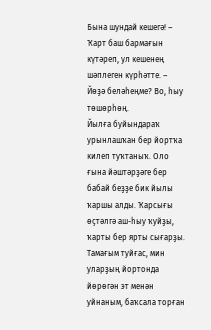Бына шундай кешегә! – Ҡарт баш бармағын күтәреп, ул кешенең шәплеген күрһәтте. – Йөҙә беләһеңме? Во, һыу төшөрһөң.
Йылға буйындараҡ урынлашҡан бер йортҡа килеп туҡтаныҡ. Оло ғына йәштәрҙәге бер бабай беҙҙе бик йылы ҡаршы алды. Ҡарсығы өҫтәлгә аш-һыу ҡуйҙы, ҡарты бер ярты сығарҙы. Тамағым туйғас, мин уларҙың йортонда йөрөгән эт менән уйнаным, баҡсала торған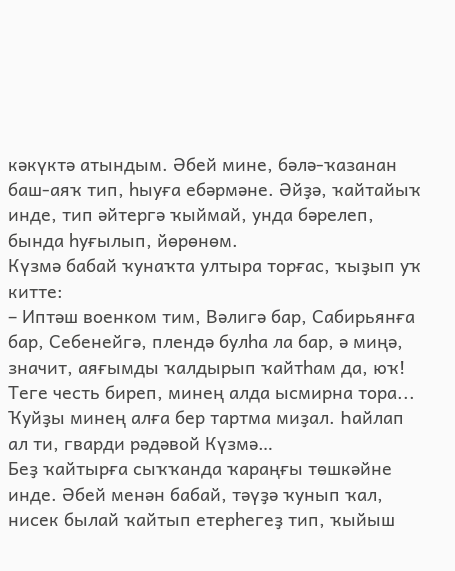кәкүктә атындым. Әбей мине, бәлә-ҡазанан баш-аяҡ тип, һыуға ебәрмәне. Әйҙә, ҡайтайыҡ инде, тип әйтергә ҡыймай, унда бәрелеп, бында һуғылып, йөрөнөм.
Күзмә бабай ҡунаҡта ултыра торғас, ҡыҙып уҡ китте:
– Иптәш военком тим, Вәлигә бар, Сабирьянға бар, Себенейгә, плендә булһа ла бар, ә миңә, значит, аяғымды ҡалдырып ҡайтһам да, юҡ! Теге честь биреп, минең алда ысмирна тора... Ҡуйҙы минең алға бер тартма миҙал. Һайлап ал ти, гварди рәдәвой Күзмә…
Беҙ ҡайтырға сыҡҡанда ҡараңғы төшкәйне инде. Әбей менән бабай, тәүҙә ҡунып ҡал, нисек былай ҡайтып етерһегеҙ тип, ҡыйыш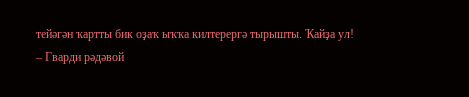тейәгән ҡартты бик оҙаҡ ыҡҡа килтерергә тырышты. Ҡайҙа ул!
– Гварди рәдәвой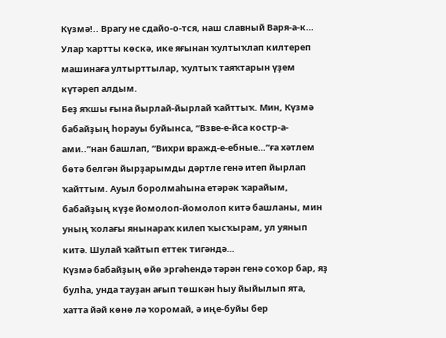Күзмә!.. Врагу не сдайо-о-тся, наш славный Варя-а-к…
Улар ҡартты көскә, ике яғынан ҡултыҡлап килтереп машинаға ултырттылар, ҡултыҡ таяҡтарын үҙем күтәреп алдым.
Беҙ яҡшы ғына йырлай-йырлай ҡайттыҡ. Мин, Күзмә бабайҙың һорауы буйынса, “Взве-е-йса костр-а-ами..”нан башлап, “Вихри вражд-е-ебные…”ға хәтлем бөтә белгән йырҙарымды дәртле генә итеп йырлап ҡайттым. Ауыл боролмаһына етәрәк ҡарайым, бабайҙың күҙе йомолоп-йомолоп китә башланы, мин уның ҡолағы янынараҡ килеп ҡысҡырам, ул уянып китә. Шулай ҡайтып еттек тигәндә…
Күзмә бабайҙың өйө эргәһендә тәрән генә соҡор бар, яҙ булһа, унда тауҙан ағып төшкән һыу йыйылып ята, хатта йәй көнө лә ҡоромай, ә иңе-буйы бер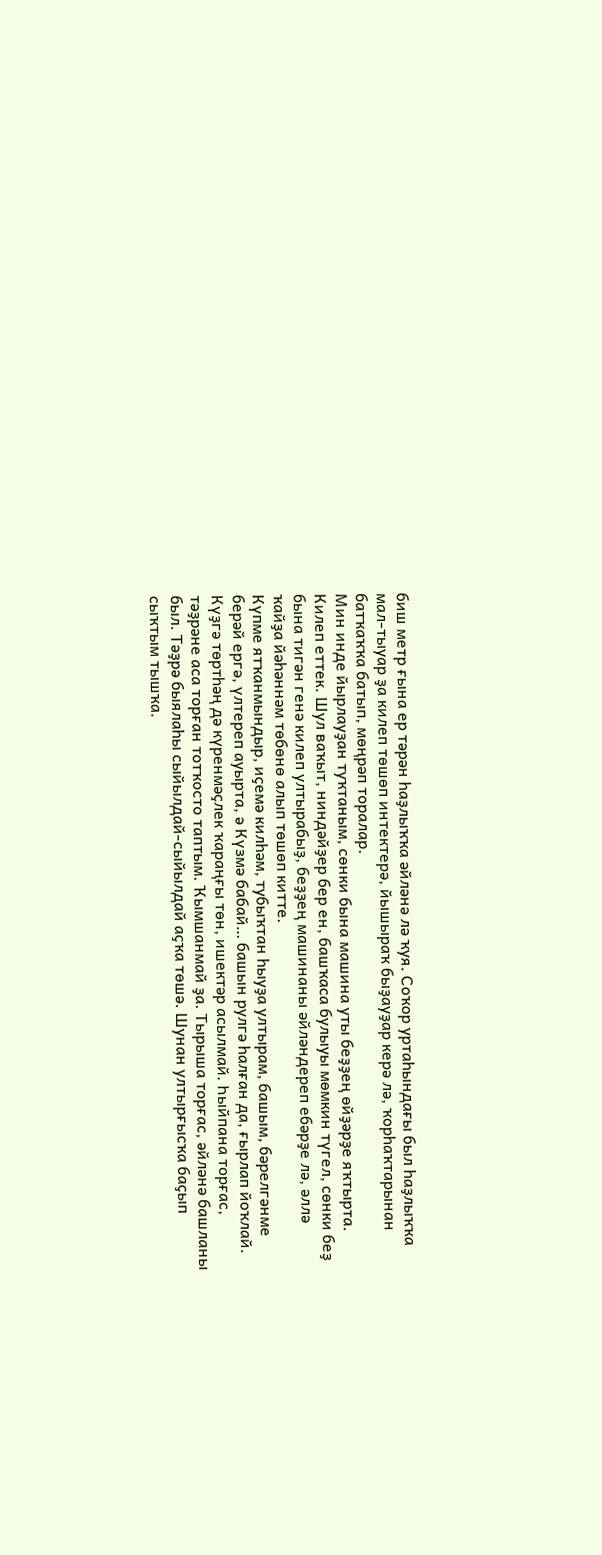биш метр ғына ер тәрән һаҙлыҡҡа әйләнә лә ҡуя. Соҡор уртаһындағы был һаҙлыҡҡа мал-тыуар ҙа килеп төшөп интектерә, йышыраҡ быҙауҙар керә лә, ҡорһаҡтарынан батҡаҡҡа батып, мөңрәп торалар.
Мин инде йырлауҙан туҡтаным, сөнки бына машина уты беҙҙең өйҙәрҙе яҡтырта. Килеп еттек. Шул ваҡыт, ниндәйҙер бер ен, башҡаса булыуы мөмкин түгел, сөнки беҙ бына тигән генә килеп ултырабыҙ, беҙҙең машинаны әйләндереп ебәрҙе лә, әллә ҡайҙа йәһәннәм төбөнө алып төшөп китте.
Күпме ятҡанмындыр, иҫемә килһәм, тубыҡтан һыуҙа ултырам, башым, бәрелгәнме берәй ергә, үлтереп ауырта, ә Күзмә бабай… башын рулгә һалған да, ғырлап йоҡлай.
Күҙгә төртһәң дә күренмәҫлек ҡараңғы төн, ишектәр асылмай. Һыйпана торғас, тәҙрәне аса торған тотҡосто таптым. Ҡымшанмай ҙа. Тырыша торғас, әйләнә башланы был. Тәҙрә быялаһы сыйылдай-сыйылдай аҫҡа төшә. Шунан ултырғысҡа баҫып сыҡтым тышҡа.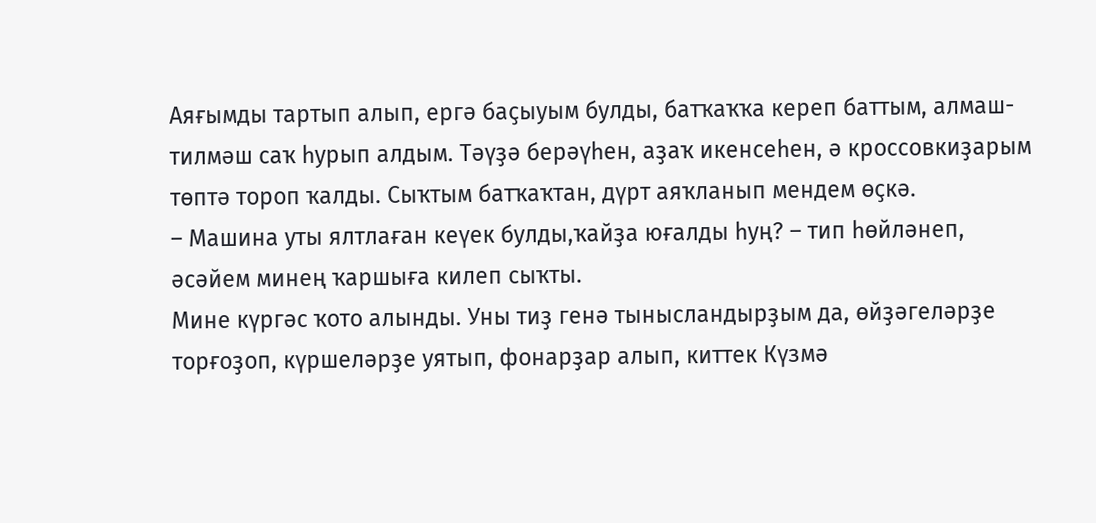Аяғымды тартып алып, ергә баҫыуым булды, батҡаҡҡа кереп баттым, алмаш-тилмәш саҡ һурып алдым. Тәүҙә берәүһен, аҙаҡ икенсеһен, ә кроссовкиҙарым төптә тороп ҡалды. Сыҡтым батҡаҡтан, дүрт аяҡланып мендем өҫкә.
– Машина уты ялтлаған кеүек булды,ҡайҙа юғалды һуң? – тип һөйләнеп, әсәйем минең ҡаршыға килеп сыҡты.
Мине күргәс ҡото алынды. Уны тиҙ генә тынысландырҙым да, өйҙәгеләрҙе торғоҙоп, күршеләрҙе уятып, фонарҙар алып, киттек Күзмә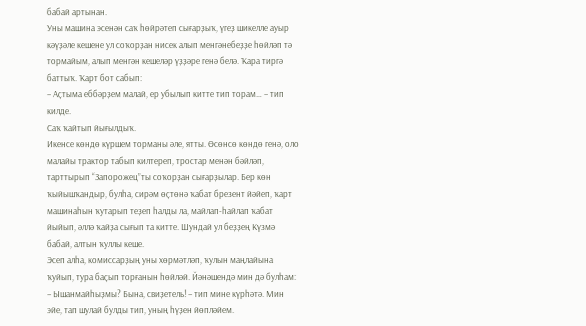бабай артынан.
Уны машина эсенән саҡ һөйрәтеп сығарҙыҡ, үгеҙ шикелле ауыр кәүҙәле кешене ул соҡорҙан нисек алып менгәнебеҙҙе һөйләп тә тормайым, алып менгән кешеләр үҙҙәре генә белә. Ҡара тиргә баттыҡ. Ҡарт бот сабып:
– Аҫтыма еббәрҙем малай, ер убылып китте тип торам… – тип килде.
Саҡ ҡайтып йығылдыҡ.
Икенсе көндө күршем торманы әле, ятты. Өсөнсө көндө генә, оло малайы трактор табып килтереп, тростар менән бәйләп, тарттырып “Запорожец”ты соҡорҙан сығарҙылар. Бер көн ҡыйышҡандыр, булһа, сирәм өҫтөнә ҡабат брезент йәйеп, ҡарт машинаһын ҡутарып теҙеп һалды ла, майлап-һайлап ҡабат йыйып, әллә ҡайҙа сығып та китте. Шундай ул беҙҙең Күзмә бабай, алтын ҡуллы кеше.
Эсеп алһа, комиссарҙың уны хөрмәтләп, ҡулын маңлайына ҡуйып, тура баҫып торғанын һөйләй. Йәнәшендә мин дә булһам:
– Ышанмайһыҙмы? Бына, свиҙетель! – тип мине күрһәтә. Мин эйе, тап шулай булды тип, уның һүҙен йөпләйем.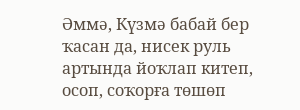Әммә, Күзмә бабай бер ҡасан да, нисек руль артында йоҡлап китеп, осоп, соҡорға төшөп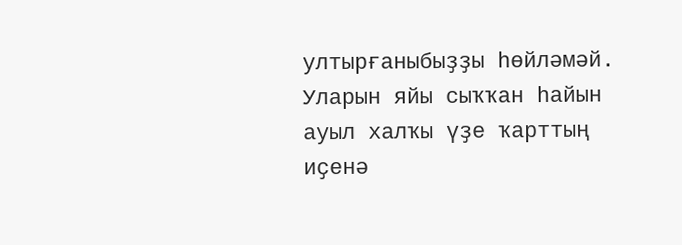ултырғаныбыҙҙы һөйләмәй.
Уларын яйы сыҡҡан һайын ауыл халҡы үҙе ҡарттың иҫенә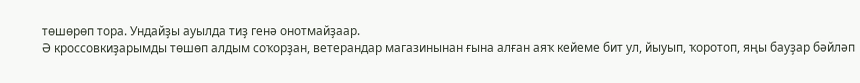төшөрөп тора. Ундайҙы ауылда тиҙ генә онотмайҙаар.
Ә кроссовкиҙарымды төшөп алдым соҡорҙан, ветерандар магазинынан ғына алған аяҡ кейеме бит ул, йыуып, ҡоротоп, яңы бауҙар бәйләп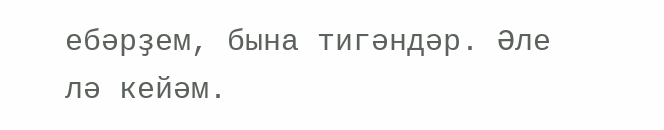ебәрҙем, бына тигәндәр. Әле лә кейәм.